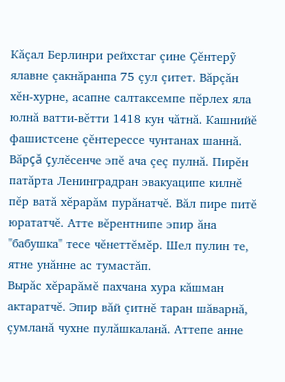Кăçал Берлинри рейхстаг çине Çĕнтерỹ ялавне çакнăранпа 75 çул çитет. Вăрçăн хĕн-хурне, асапне салтаксемпе пĕрлех яла юлнă ватти-вĕтти 1418 кун чăтнă. Кашнийĕ фашистсене çĕнтерессе чунтанах шаннă.
Вăрçă çулĕсенче эпĕ ача çеç пулнă. Пирĕн патăрта Ленинградран эвакуаципе килнĕ пĕр ватă хĕрарăм пурăнатчĕ. Вăл пире питĕ юрататчĕ. Атте вĕрентнипе эпир ăна "бабушка" тесе чĕнеттĕмĕр. Шел пулин те, ятне унăнне ас тумастăп.
Вырăс хĕрарăмĕ пахчана хура кăшман актаратчĕ. Эпир вăй çитнĕ таран шăварнă, çумланă чухне пулăшкаланă. Аттепе анне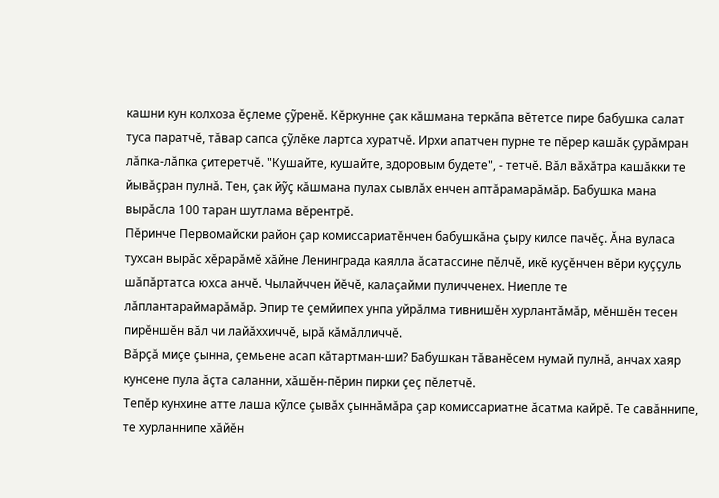кашни кун колхоза ĕçлеме çỹренĕ. Кĕркунне çак кăшмана теркăпа вĕтетсе пире бабушка салат туса паратчĕ, тăвар сапса çỹлĕке лартса хуратчĕ. Ирхи апатчен пурне те пĕрер кашăк çурăмран лăпка-лăпка çитеретчĕ. "Кушайте, кушайте, здоровым будете", - тетчĕ. Вăл вăхăтра кашăкки те йывăçран пулнă. Тен, çак йỹç кăшмана пулах сывлăх енчен аптăрамарăмăр. Бабушка мана вырăсла 100 таран шутлама вĕрентрĕ.
Пĕринче Первомайски район çар комиссариатĕнчен бабушкăна çыру килсе пачĕç. Ăна вуласа тухсан вырăс хĕрарăмĕ хăйне Ленинграда каялла ăсатассине пĕлчĕ, икĕ куçĕнчен вĕри куççуль шăпăртатса юхса анчĕ. Чылайччен йĕчĕ, калаçайми пуличченех. Ниепле те лăплантараймарăмăр. Эпир те çемйипех унпа уйрăлма тивнишĕн хурлантăмăр, мĕншĕн тесен пирĕншĕн вăл чи лайăххиччĕ, ырă кăмăлличчĕ.
Вăрçă миçе çынна, çемьене асап кăтартман-ши? Бабушкан тăванĕсем нумай пулнă, анчах хаяр кунсене пула ăçта саланни, хăшĕн-пĕрин пирки çеç пĕлетчĕ.
Тепĕр кунхине атте лаша кỹлсе çывăх çыннăмăра çар комиссариатне ăсатма кайрĕ. Те савăннипе, те хурланнипе хăйĕн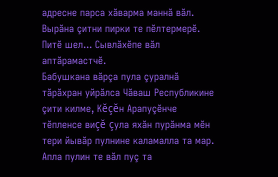адресне парса хăварма маннă вăл. Вырăна çитни пирки те пĕлтермерĕ. Питĕ шел... Сывлăхĕпе вăл аптăрамастчĕ.
Бабушкана вăрçа пула çуралнă тăрăхран уйрăлса Чăваш Республикине çити килме, Кĕçĕн Арапуçĕнче тĕпленсе виçĕ çула яхăн пурăнма мĕн тери йывăр пулнине каламалла та мар. Апла пулин те вăл пуç та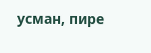усман, пире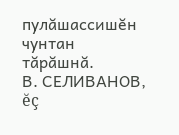пулăшассишĕн чунтан тăрăшнă.
В. СЕЛИВАНОВ, ĕç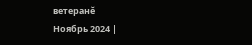ветеранĕ
Ноябрь 2024 |